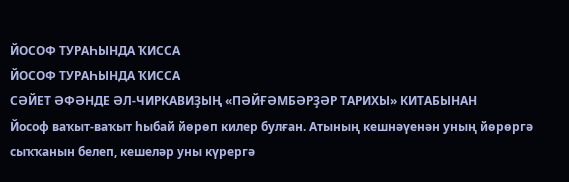ЙОСОФ ТУРАҺЫНДА ҠИССА
ЙОСОФ ТУРАҺЫНДА ҠИССА
СӘЙЕТ ӘФӘНДЕ ӘЛ-ЧИРКАВИҘЫҢ «ПӘЙҒӘМБӘРҘӘР ТАРИХЫ» КИТАБЫНАН
Йософ ваҡыт-ваҡыт һыбай йөрөп килер булған. Атының кешнәүенән уның йөрөргә сыҡҡанын белеп, кешеләр уны күрергә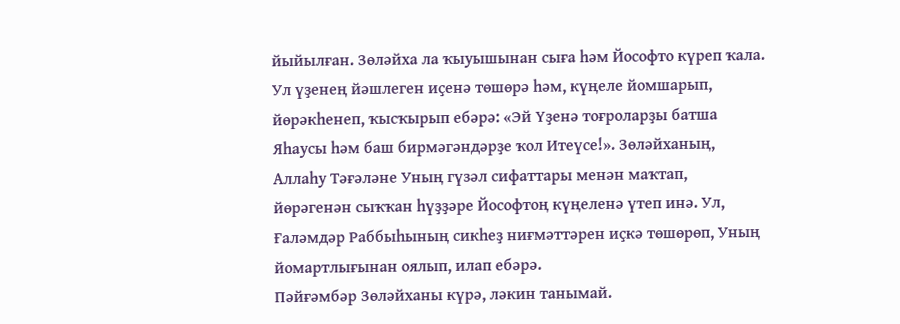йыйылған. Зөләйха ла ҡыуышынан сыға һәм Йософто күреп ҡала. Ул үҙенең йәшлеген иҫенә төшөрә һәм, күңеле йомшарып, йөрәкһенеп, ҡысҡырып ебәрә: «Эй Үҙенә тоғроларҙы батша Яһаусы һәм баш бирмәгәндәрҙе ҡол Итеүсе!». Зөләйханың, Аллаһу Тәғәләне Уның гүзәл сифаттары менән маҡтап, йөрәгенән сыҡҡан һүҙҙәре Йософтоң күңеленә үтеп инә. Ул, Ғаләмдәр Раббыһының сикһеҙ ниғмәттәрен иҫкә төшөрөп, Уның йомартлығынан оялып, илап ебәрә.
Пәйғәмбәр Зөләйханы күрә, ләкин танымай.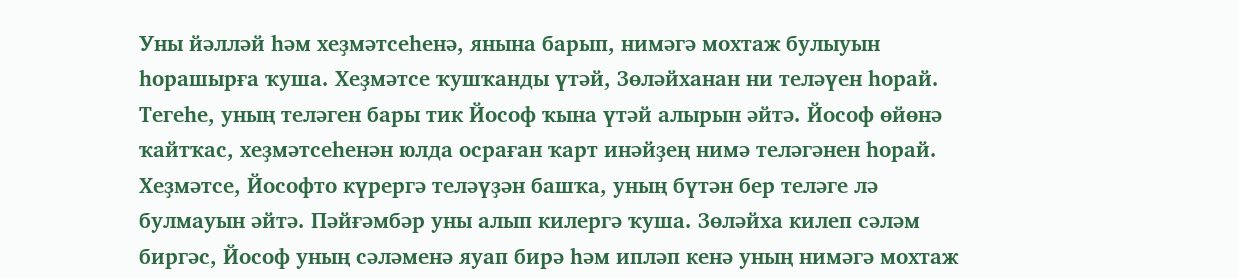Уны йәлләй һәм хеҙмәтсеһенә, янына барып, нимәгә мохтаж булыуын һорашырға ҡуша. Хеҙмәтсе ҡушҡанды үтәй, Зөләйханан ни теләүен һорай. Тегеһе, уның теләген бары тик Йософ ҡына үтәй алырын әйтә. Йософ өйөнә ҡайтҡас, хеҙмәтсеһенән юлда осраған ҡарт инәйҙең нимә теләгәнен һорай. Хеҙмәтсе, Йософто күрергә теләүҙән башҡа, уның бүтән бер теләге лә булмауын әйтә. Пәйғәмбәр уны алып килергә ҡуша. Зөләйха килеп сәләм биргәс, Йософ уның сәләменә яуап бирә һәм ипләп кенә уның нимәгә мохтаж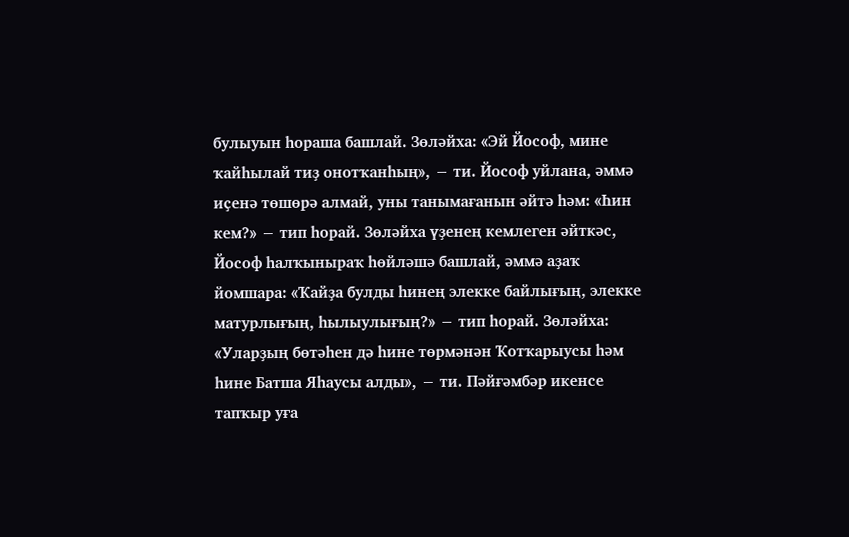булыуын һораша башлай. Зөләйха: «Эй Йософ, мине ҡайһылай тиҙ онотҡанһың», − ти. Йософ уйлана, әммә иҫенә төшөрә алмай, уны танымағанын әйтә һәм: «Һин кем?» − тип һорай. Зөләйха үҙенең кемлеген әйткәс, Йософ һалҡыныраҡ һөйләшә башлай, әммә аҙаҡ йомшара: «Ҡайҙа булды һинең элекке байлығың, элекке матурлығың, һылыулығың?» − тип һорай. Зөләйха: «Уларҙың бөтәһен дә һине төрмәнән Ҡотҡарыусы һәм һине Батша Яһаусы алды», − ти. Пәйғәмбәр икенсе тапҡыр уға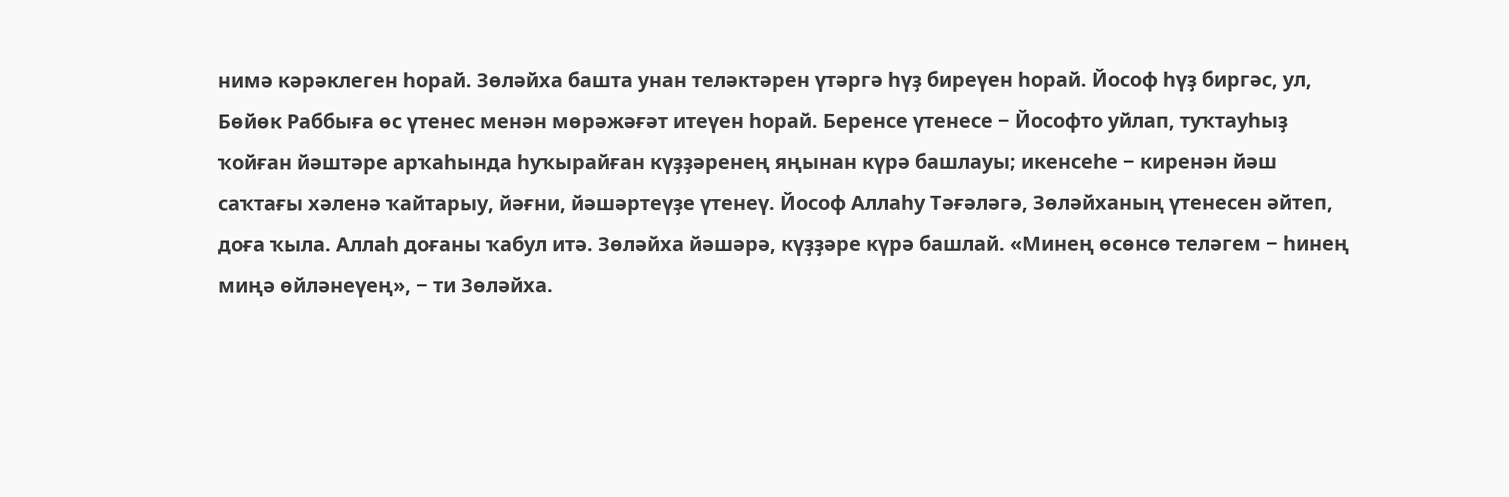нимә кәрәклеген һорай. Зөләйха башта унан теләктәрен үтәргә һүҙ биреүен һорай. Йософ һүҙ биргәс, ул, Бөйөк Раббыға өс үтенес менән мөрәжәғәт итеүен һорай. Беренсе үтенесе − Йософто уйлап, туҡтауһыҙ ҡойған йәштәре арҡаһында һуҡырайған күҙҙәренең яңынан күрә башлауы; икенсеһе − киренән йәш саҡтағы хәленә ҡайтарыу, йәғни, йәшәртеүҙе үтенеү. Йософ Аллаһу Тәғәләгә, Зөләйханың үтенесен әйтеп, доға ҡыла. Аллаһ доғаны ҡабул итә. Зөләйха йәшәрә, күҙҙәре күрә башлай. «Минең өсөнсө теләгем − һинең миңә өйләнеүең», − ти Зөләйха.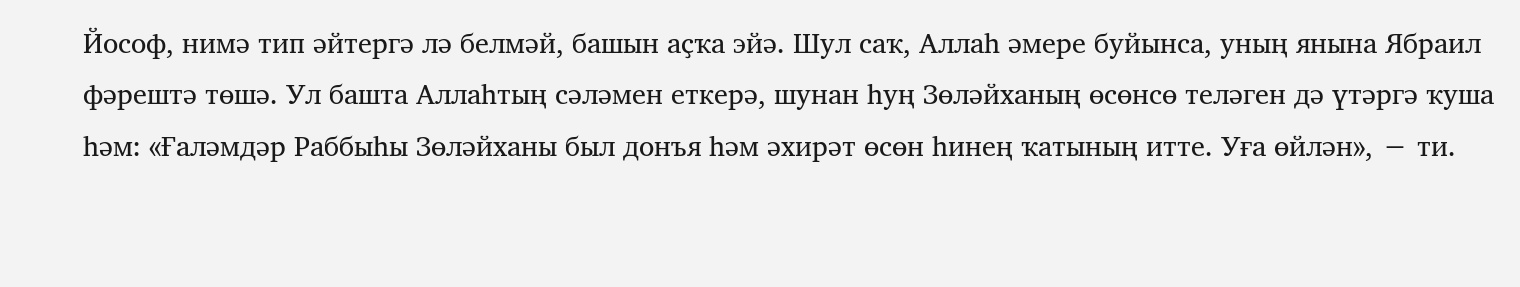Йософ, нимә тип әйтергә лә белмәй, башын аҫҡа эйә. Шул саҡ, Аллаһ әмере буйынса, уның янына Ябраил фәрештә төшә. Ул башта Аллаһтың сәләмен еткерә, шунан һуң Зөләйханың өсөнсө теләген дә үтәргә ҡуша һәм: «Ғаләмдәр Раббыһы Зөләйханы был донъя һәм әхирәт өсөн һинең ҡатының итте. Уға өйлән», − ти.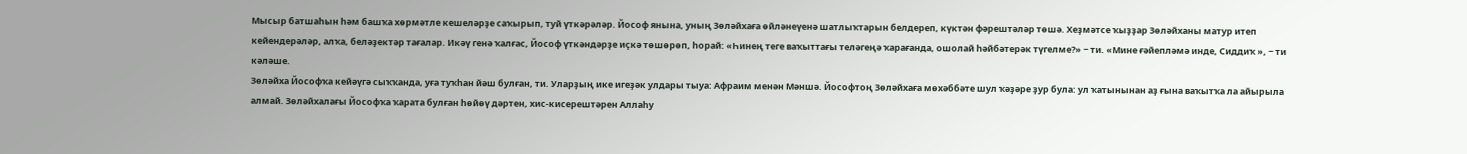Мысыр батшаһын һәм башҡа хөрмәтле кешеләрҙе саҡырып, туй үткәрәләр. Йософ янына, уның Зөләйхаға өйләнеүенә шатлыҡтарын белдереп, күктән фәрештәләр төшә. Хеҙмәтсе ҡыҙҙар Зөләйханы матур итеп кейендерәләр, алҡа, беләҙектәр тағалар. Икәү генә ҡалғас, Йософ үткәндәрҙе иҫкә төшөрөп, һорай: «Һинең теге ваҡыттағы теләгеңә ҡарағанда, ошолай һәйбәтерәк түгелме?» − ти. «Мине ғәйепләмә инде, Сиддиҡ », − ти кәләше.
Зөләйха Йософҡа кейәүгә сыҡҡанда, уға туҡһан йәш булған, ти. Уларҙың ике игеҙәк улдары тыуа: Афраим менән Мәншә. Йософтоң Зөләйхаға мөхәббәте шул ҡәҙәре ҙур була: ул ҡатынынан аҙ ғына ваҡытҡа ла айырыла алмай. Зөләйхалағы Йософҡа ҡарата булған һөйөү дәртен, хис-кисерештәрен Аллаһу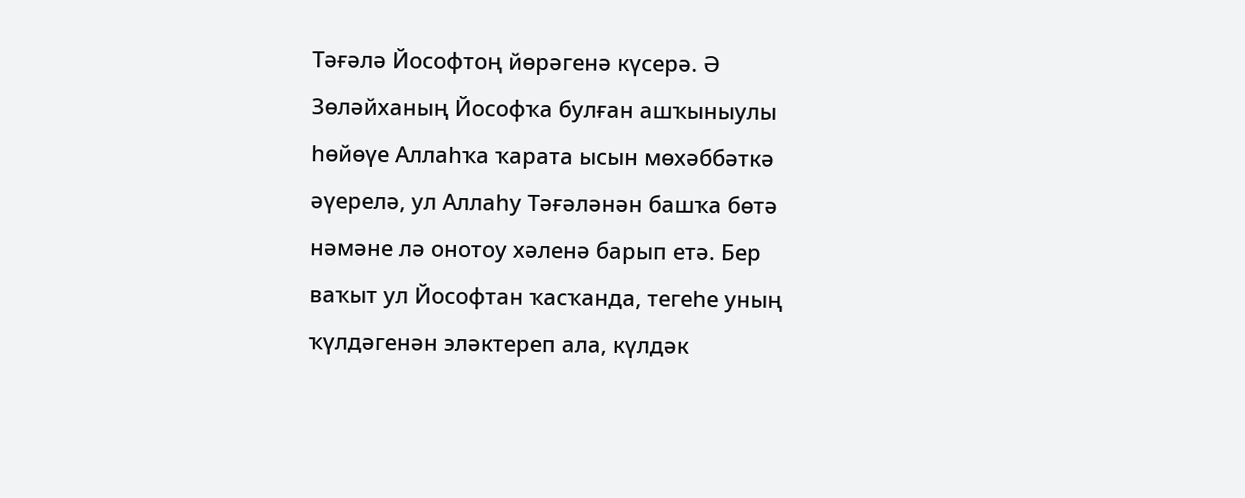Тәғәлә Йософтоң йөрәгенә күсерә. Ә Зөләйханың Йософҡа булған ашҡыныулы һөйөүе Аллаһҡа ҡарата ысын мөхәббәткә әүерелә, ул Аллаһу Тәғәләнән башҡа бөтә нәмәне лә онотоу хәленә барып етә. Бер ваҡыт ул Йософтан ҡасҡанда, тегеһе уның ҡүлдәгенән эләктереп ала, күлдәк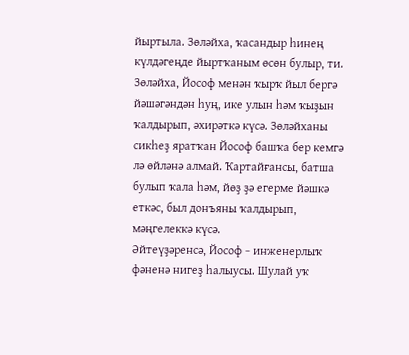йыртыла. Зөләйха, ҡасандыр һинең күлдәгеңде йыртҡаным өсөн булыр, ти.
Зөләйха, Йософ менән ҡырҡ йыл бергә йәшәгәндән һуң, ике улын һәм ҡыҙын ҡалдырып, әхирәткә күсә. Зөләйханы сикһеҙ яратҡан Йософ башҡа бер кемгә лә өйләнә алмай. Ҡартайғансы, батша булып ҡала һәм, йөҙ ҙә егерме йәшкә еткәс, был донъяны ҡалдырып, мәңгелеккә күсә.
Әйтеүҙәренсә, Йософ − инженерлыҡ фәненә нигеҙ һалыусы. Шулай уҡ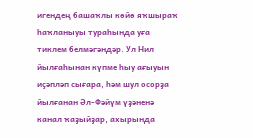игендең башаҡлы көйө яҡшыраҡ һаҡланыуы тураһында уға тиклем белмәгәндәр. Ул Нил йылғаһынан күпме һыу ағыуын иҫәпләп сығара, һәм шул осорҙа йылғанан Әл-Фәйүм үҙәненә канал ҡаҙыйҙар, ахырында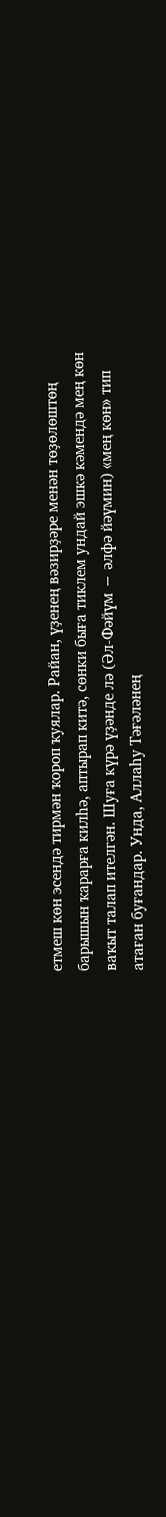етмеш көн эсендә тирмән ҡороп ҡуялар. Райан, үҙенең вәзирҙәре менән төҙөлөштөң барышын ҡарарға килһә, аптырап китә, сөнки быға тиклем ундай эшкә кәмендә мең көн ваҡыт талап ителгән. Шуға күрә үҙәнде лә (Әл-Фәйүм − әлфә йәүмин) «мең көн» тип атаған буғандар. Унда, Аллаһу Тәғәләнең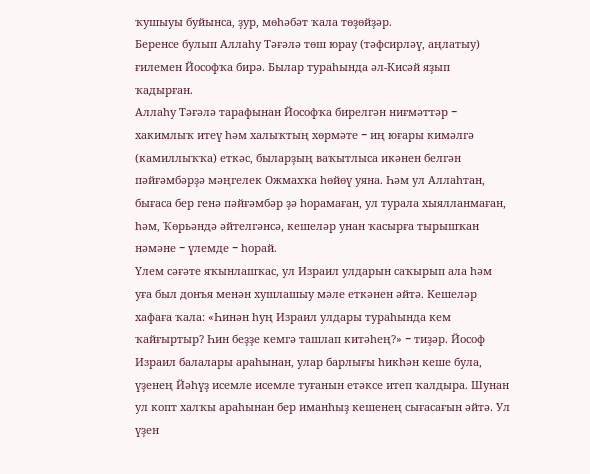ҡушыуы буйынса, ҙур, мөһәбәт ҡала төҙөйҙәр.
Беренсе булып Аллаһу Тәғәлә төш юрау (тәфсирләү, аңлатыу) ғилемен Йософҡа бирә. Былар тураһында әл-Кисәй яҙып ҡадырған.
Аллаһу Тәғәлә тарафынан Йософҡа бирелгән ниғмәттәр − хакимлыҡ итеү һәм халыҡтың хөрмәте − иң юғары кимәлгә (камиллыҡҡа) еткәс, быларҙың ваҡытлыса икәнен белгән пәйғәмбәрҙә мәңгелек Ожмахҡа һөйөү уяна. Һәм ул Аллаһтан, бығаса бер генә пәйғәмбәр ҙә һорамаған, ул турала хыялланмаған, һәм, Ҡөрьәндә әйтелгәнсә, кешеләр унан ҡасырға тырышҡан нәмәне − үлемде − һорай.
Үлем сәғәте яҡынлашҡас, ул Израил улдарын саҡырып ала һәм уға был донъя менән хушлашыу мәле еткәнен әйтә. Кешеләр хафаға ҡала: «Һинән һуң Израил улдары тураһында кем ҡайғыртыр? Һин беҙҙе кемгә ташлап китәһең?» − тиҙәр. Йософ Израил балалары араһынан, улар барлығы һикһән кеше була, үҙенең Йәһүҙ исемле исемле туғанын етәксе итеп ҡалдыра. Шунан ул копт халҡы араһынан бер иманһыҙ кешенең сығасағын әйтә. Ул үҙен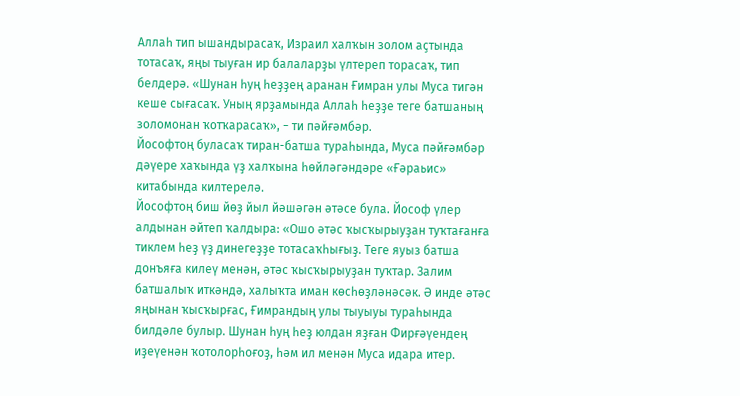Аллаһ тип ышандырасаҡ, Израил халҡын золом аҫтында тотасаҡ, яңы тыуған ир балаларҙы үлтереп торасаҡ, тип белдерә. «Шунан һуң һеҙҙең аранан Ғимран улы Муса тигән кеше сығасаҡ. Уның ярҙамында Аллаһ һеҙҙе теге батшаның золомонан ҡотҡарасаҡ», − ти пәйғәмбәр.
Йософтоң буласаҡ тиран-батша тураһында, Муса пәйғәмбәр дәүере хаҡында үҙ халҡына һөйләгәндәре «Ғәраьис» китабында килтерелә.
Йософтоң биш йөҙ йыл йәшәгән әтәсе була. Йософ үлер алдынан әйтеп ҡалдыра: «Ошо әтәс ҡысҡырыуҙан туҡтағанға тиклем һеҙ үҙ динегеҙҙе тотасаҡһығыҙ. Теге яуыз батша донъяға килеү менән, әтәс ҡысҡырыуҙан туҡтар. Залим батшалыҡ иткәндә, халыҡта иман көсһөҙләнәсәк. Ә инде әтәс яңынан ҡысҡырғас, Ғимрандың улы тыуыуы тураһында билдәле булыр. Шунан һуң һеҙ юлдан яҙған Фирғәүендең иҙеүенән ҡотолорһоғоҙ, һәм ил менән Муса идара итер.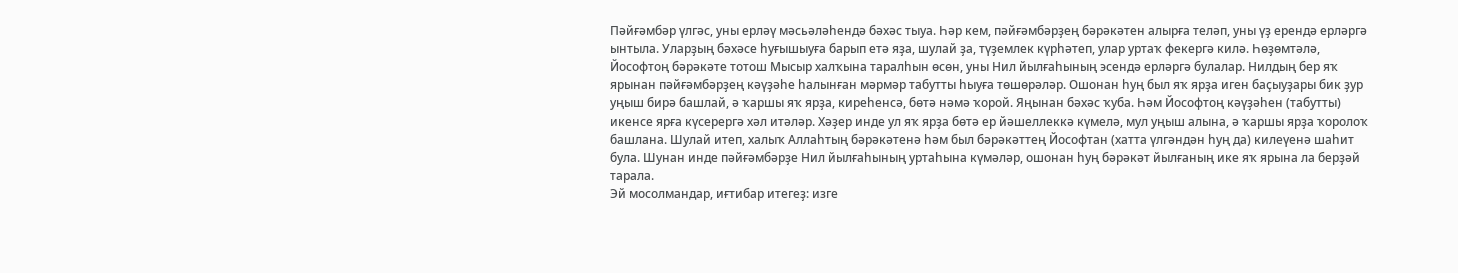Пәйғәмбәр үлгәс, уны ерләү мәсьәләһендә бәхәс тыуа. Һәр кем, пәйғәмбәрҙең бәрәкәтен алырға теләп, уны үҙ ерендә ерләргә ынтыла. Уларҙың бәхәсе һуғышыуға барып етә яҙа, шулай ҙа, түҙемлек күрһәтеп, улар уртаҡ фекергә килә. Һөҙөмтәлә, Йософтоң бәрәкәте тотош Мысыр халҡына таралһын өсөн, уны Нил йылғаһының эсендә ерләргә булалар. Нилдың бер яҡ ярынан пәйғәмбәрҙең кәүҙәһе һалынған мәрмәр табутты һыуға төшөрәләр. Ошонан һуң был яҡ ярҙа иген баҫыуҙары бик ҙур уңыш бирә башлай, ә ҡаршы яҡ ярҙа, киреһенсә, бөтә нәмә ҡорой. Яңынан бәхәс ҡуба. Һәм Йософтоң кәүҙәһен (табутты) икенсе ярға күсерергә хәл итәләр. Хәҙер инде ул яҡ ярҙа бөтә ер йәшеллеккә күмелә, мул уңыш алына, ә ҡаршы ярҙа ҡоролоҡ башлана. Шулай итеп, халыҡ Аллаһтың бәрәкәтенә һәм был бәрәкәттең Йософтан (хатта үлгәндән һуң да) килеүенә шаһит була. Шунан инде пәйғәмбәрҙе Нил йылғаһының уртаһына күмәләр, ошонан һуң бәрәкәт йылғаның ике яҡ ярына ла берҙәй тарала.
Эй мосолмандар, иғтибар итегеҙ: изге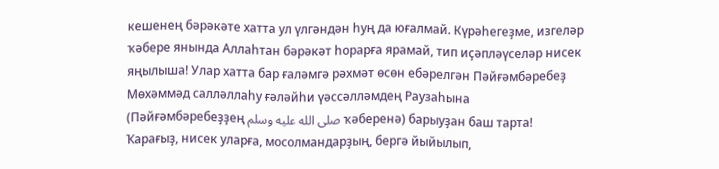кешенең бәрәкәте хатта ул үлгәндән һуң да юғалмай. Күрәһегеҙме, изгеләр ҡәбере янында Аллаһтан бәрәкәт һорарға ярамай, тип иҫәпләүселәр нисек яңылыша! Улар хатта бар ғаләмгә рәхмәт өсөн ебәрелгән Пәйғәмбәребеҙ Мөхәммәд салләллаһу ғәләйһи үәссәлләмдең Раузаһына (Пәйғәмбәребеҙҙең صلى الله عليه وسلم ҡәберенә) барыуҙан баш тарта!
Ҡарағыҙ, нисек уларға, мосолмандарҙың, бергә йыйылып,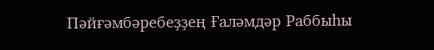Пәйғәмбәребеҙҙең Ғаләмдәр Раббыһы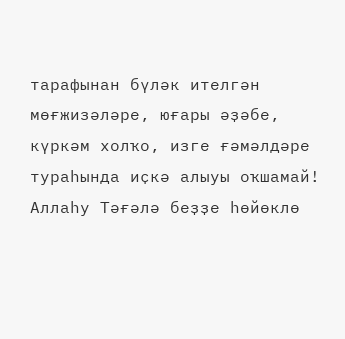тарафынан бүләк ителгән мөғжизәләре, юғары әҙәбе, күркәм холҡо, изге ғәмәлдәре тураһында иҫкә алыуы оҡшамай!
Аллаһу Тәғәлә беҙҙе һөйөклө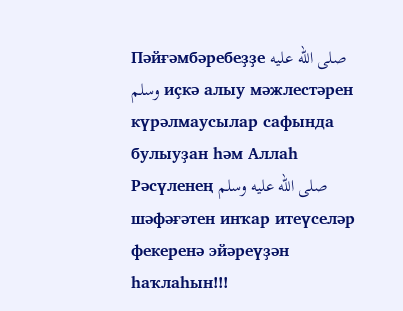Пәйғәмбәребеҙҙе صلى الله عليه وسلم иҫкә алыу мәжлестәрен күрәлмаусылар сафында булыуҙан һәм Аллаһ Рәсүленең صلى الله عليه وسلم шәфәғәтен инҡар итеүселәр фекеренә эйәреүҙән һаҡлаһын!!!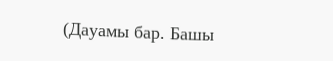(Дауамы бар. Башы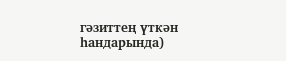гәзиттең үткән һандарында)